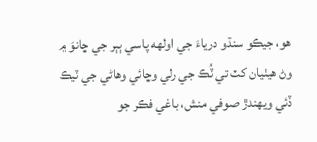ھو، جيڪو سنڌو درياءَ جي اولهه پاسي ٻٻر جي ڇانوَ ۾ وڻ ھيٺيان کٽ تي ٽُڪ جي رلي وڇائي وھاڻي جي ٽيڪ ڏئي ويهندڙ صوفي منش، باغي فڪر جو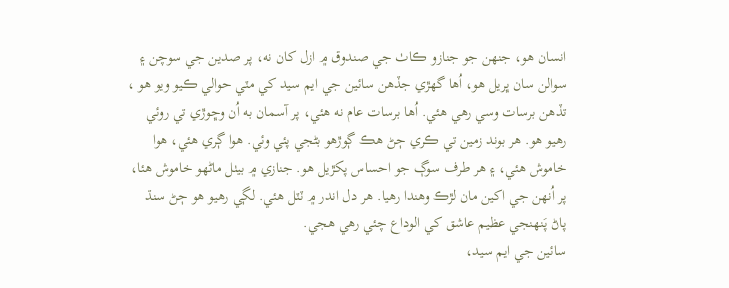انسان هو، جنهن جو جنازو ڪاٺ جي صندوق ۾ ازل کان نه، پر صدين جي سوچن ۽ سوالن سان ڀريل هو، اُها گهڙي جڏهن سائين جي ايم سيد کي مٽي حوالي ڪيو ويو هو ، تڏهن برسات وسي رهي هئي. اُها برسات عام نه هئي، پر آسمان به اُن وڇوڙي تي روئي رهيو هو. هر بوند زمين تي ڪري ڄڻ هڪ ڳوڙهو بڻجي پئي وئي. ھوا ڳري هئي، هوا خاموش هئي، ۽ هر طرف سوڳ جو احساس پکڙيل هو. جنازي ۾ بيٺل ماڻهو خاموش هئا، پر اُنهن جي اکين مان لڙڪ وهندا رهيا. هر دل اندر ۾ ٽٽل هئي. لڳي رهيو هو ڄڻ سنڌ پاڻ پَنهنجي عظيم عاشق کي الوداع چئي رهي هجي.
سائين جي ايم سيد،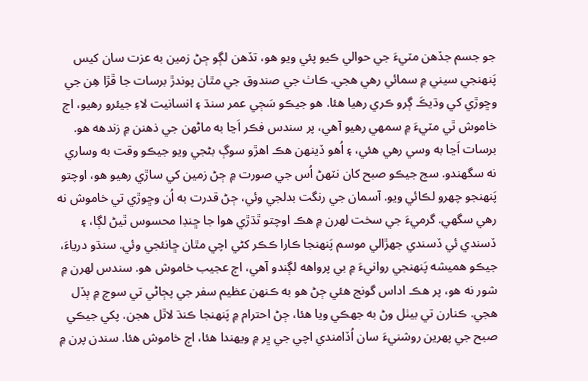جو جسم جڏهن مٽيءَ جي حوالي ڪيو پئي ويو هو، تڏهن لڳو ڄڻ زمين به عزت سان کيس پَنهنجي سيني ۾ سمائي رهي هجي. ڪاٺ جي صندوق جي مٿان پوندڙ برسات جا ڦڙا هِن جي وڇوڙي کي وڌيڪَ ڳرو ڪري رهيا هئا. هو جيڪو سَڄي عمر سنڌ ۽ انسانيت لاءِ جيئرو رهيو، اڄ خاموش ٿي مٽيءَ ۾ سمهي رهيو آهي، پر سندس فڪر اَڃا به ماڻهن جي ذهنن ۾ زندھه هو. برسات اَڃا به وسي رهي هئي، ۽ اُهو ڏينهن هڪ اهڙو سوڳ بڻجي ويو جيڪو وقت به وساري نه سگهندو. سج جيڪو صبح کان نٽھڻ اُس جي صورت ۾ ڄڻ زمين کي ساڙي رهيو هو، اوچتو پَنهنجو چهرو لڪائي ويو. آسمان جي رنگت بدلجي وئي، ڄڻ قدرت به اُن وڇوڙي تي خاموش نه رهي سگهي. گرميءَ جي سخت لهرن ۾ هڪ اوچتو ٿڌڙي هوا جا ڇنڊا محسوس ٿيڻ لڳا، ۽ ڏسندي ئي ڏسندي جھڙالي موسم پَنهنجا ڪارا ڪڪر کڻي اچي مٿان ڇانئجي وئي. سنڌو درياءَ، جيڪو هميشه پَنهنجي روانيءَ ۾ بي پرواهه لڳندو آهي، اڄ عجيب خاموش هو. سندس لهرن ۾ شور نه هو، پر هڪ اداس گونج هئي ڄڻ هو به ڪنهن عظيم سفر جي پڄاڻي تي سوچ ۾ ٻڏل هجي. ڪنارن تي بيٺل وڻ به جهڪي ويا هئا، ڄڻ احترام ۾ پَنهنجا ڪنڌ لاٿل هجن. پکي جيڪي صبح جي پهرين روشنيءَ سان اُڏامندي اچي جي ڀر ۾ ويھندا ھئا، اڄ خاموش هئا. سندن پرن ۾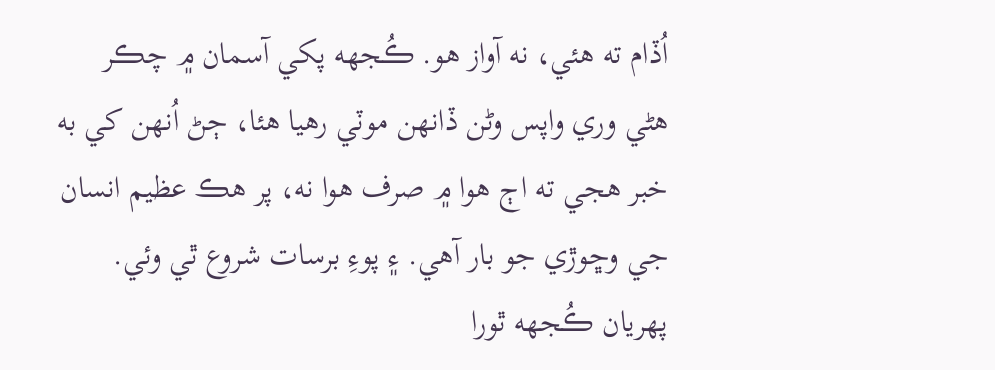اُڏام ته هئي، نه آواز هو. ڪُجهه پکي آسمان ۾ چڪر هڻي وري واپس وڻن ڏانهن موٽي رهيا هئا، ڄڻ اُنهن کي به خبر هجي ته اڄ ھوا ۾ صرف هوا نه، پر هڪ عظيم انسان جي وڇوڙي جو بار آهي. ۽ پوءِ برسات شروع ٿي وئي. پهريان ڪُجهه ٿورا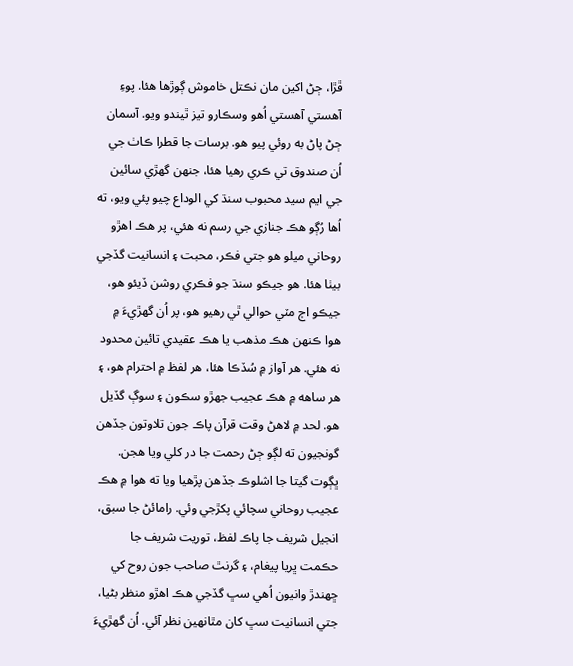ڦڙا، ڄڻ اکين مان نڪتل خاموش ڳوڙها ھئا. پوءِ آهستي آهستي اُهو وسڪارو تيز ٿيندو ويو. آسمان ڄڻ پاڻ به روئي پيو هو. برسات جا قطرا ڪاٺ جي اُن صندوق تي ڪري رهيا هئا، جنهن گهڙي سائين جي ايم سيد محبوب سنڌ کي الوداع چيو پئي ويو، ته اُها رُڳو هڪ جنازي جي رسم نه هئي، پر هڪ اهڙو روحاني ميلو هو جتي فڪر، محبت ۽ انسانيت گڏجي بيٺا هئا. هو جيڪو سنڌ جو فڪري روشن ڏيئو هو، جيڪو اڄ مٽي حوالي ٿي رهيو هو، پر اُن گهڙيءَ ۾ ھوا ڪنهن هڪ مذهب يا هڪ عقيدي تائين محدود نه هئي. هر آواز ۾ سُڏڪا هئا، هر لفظ ۾ احترام هو، ۽ هر ساهه ۾ هڪ عجيب جهڙو سڪون ۽ سوڳ گڏيل هو. لحد ۾ لاهڻ وقت قرآن پاڪ جون تلاوتون جڏهن گونجيون ته لڳو ڄڻ رحمت جا در کلي ويا هجن. ڀڳوت گيتا جا اشلوڪ جڏهن پڙهيا ويا ته ھوا ۾ هڪ عجيب روحاني سچائي پکڙجي وئي. رامائڻ جا سبق، انجيل شريف جا پاڪ لفظ، توريت شريف جا حڪمت ڀريا پيغام، ۽ گرنٿ صاحب جون روح کي ڇهندڙ وانيون اُهي سڀ گڏجي هڪ اهڙو منظر بڻيا، جتي انسانيت سڀ کان مٿانهين نظر آئي. اُن گهڙيءَ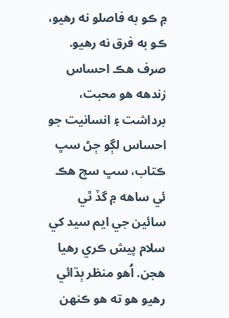۾ ڪو به فاصلو نه رهيو، ڪو به فرق نه رهيو. صرف هڪ احساس زندهه هو محبت، برداشت ۽ انسانيت جو احساس لڳو ڄڻ سڀ ڪتاب، سڀ سچ هڪ ئي ساهه ۾ گڏ ٿي سائين جي ايم سيد کي سلام پيش ڪري رهيا هجن. اُهو منظر ٻڌائي رهيو هو ته هو ڪنهن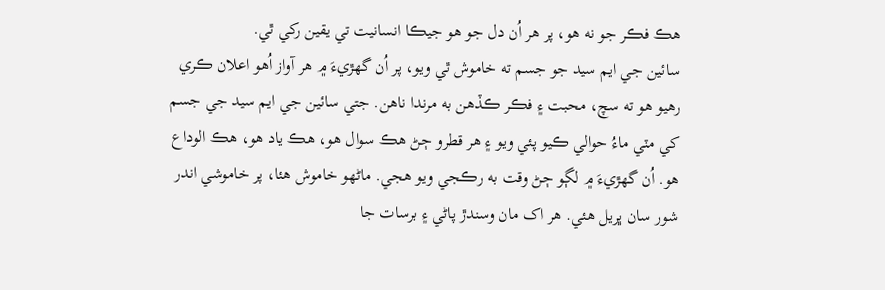هڪ فڪر جو نه هو، پر هر اُن دل جو هو جيڪا انسانيت تي يقين رکي ٿي.
سائين جي ايم سيد جو جسم ته خاموش ٿي ويو، پر اُن گهڙيءَ ۾ هر آواز اُهو اعلان ڪري رهيو هو ته سچ، محبت ۽ فڪر ڪڏهن به مرندا ناهن. جتي سائين جي ايم سيد جي جسم کي مٽي ماءُ حوالي ڪيو پئي ويو ۽ هر قطرو ڄڻ هڪ سوال هو، هڪ ياد هو، هڪ الوداع هو. اُن گهڙيءَ ۾ لڳو ڄڻ وقت به رڪجي ويو هجي. ماڻهو خاموش هئا، پر خاموشي اندر شور سان ڀريل هئي. هر اک مان وسندڙ پاڻي ۽ برسات جا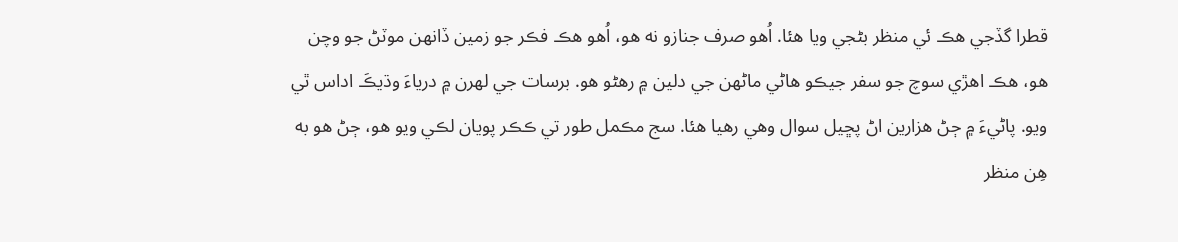قطرا گڏجي هڪ ئي منظر بڻجي ويا هئا. اُهو صرف جنازو نه هو، اُهو هڪ فڪر جو زمين ڏانهن موٽڻ جو وچن هو، هڪ اهڙي سوچ جو سفر جيڪو هاڻي ماڻهن جي دلين ۾ رهڻو هو. برسات جي لهرن ۾ درياءَ وڌيڪَ اداس ٿي ويو. پاڻيءَ ۾ ڄڻ هزارين اڻ پڇيل سوال وهي رهيا هئا. سج مڪمل طور تي ڪڪر پويان لڪي ويو هو، ڄڻ هو به هِن منظر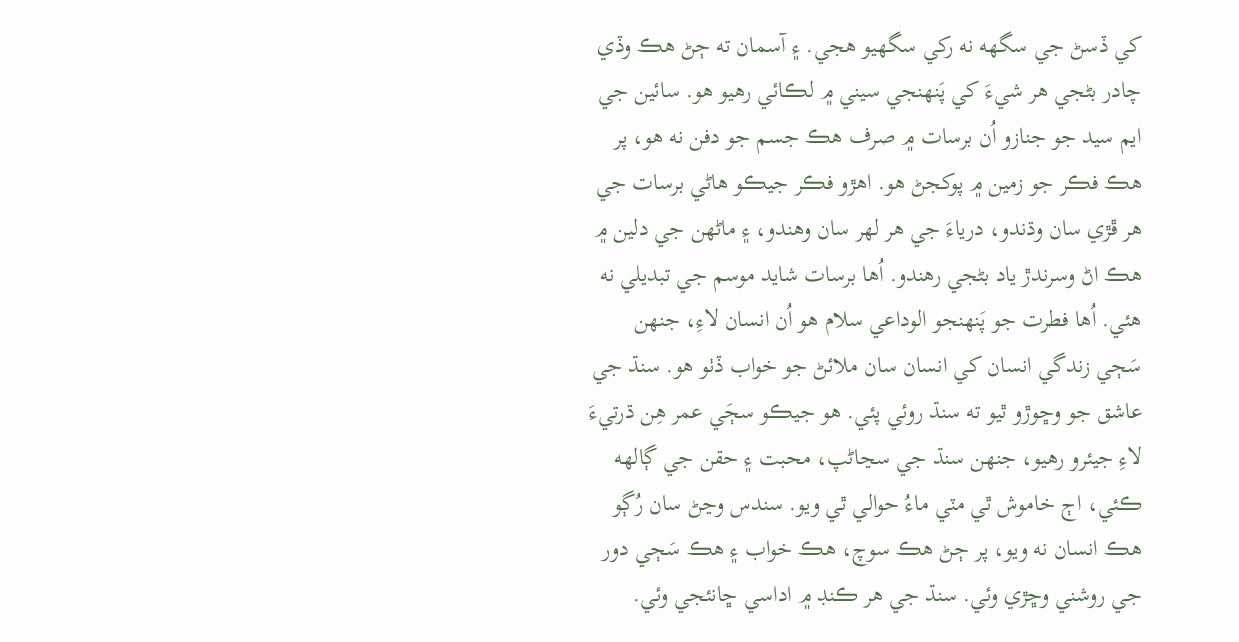کي ڏسڻ جي سگهه نه رکي سگهيو هجي. ۽ آسمان ته ڄڻ هڪ وڏي چادر بڻجي هر شيءَ کي پَنهنجي سيني ۾ لڪائي رهيو هو. سائين جي ايم سيد جو جنازو اُن برسات ۾ صرف هڪ جسم جو دفن نه هو، پر هڪ فڪر جو زمين ۾ پوکجڻ هو. اهڙو فڪر جيڪو هاڻي برسات جي هر ڦڙي سان وڌندو، درياءَ جي هر لهر سان وهندو، ۽ ماڻهن جي دلين ۾ هڪ اڻ وسرندڙ ياد بڻجي رهندو. اُها برسات شايد موسم جي تبديلي نه هئي. اُها فطرت جو پَنهنجو الوداعي سلام هو اُن انسان لاءِ، جنهن سَڄي زندگي انسان کي انسان سان ملائڻ جو خواب ڏٺو هو. سنڌ جي عاشق جو وڇوڙو ٿيو ته سنڌ روئي پئي. هو جيڪو سڄَي عمر هِن ڌرتيءَ لاءِ جيئرو رهيو، جنهن سنڌ جي سڃاڻپ، محبت ۽ حقن جي ڳالهه ڪئي، اڄ خاموش ٿي مٽي ماءُ حوالي ٿي ويو. سندس وڃڻ سان رُڳو هڪ انسان نه ويو، پر ڄڻ هڪ سوچ، هڪ خواب ۽ هڪ سَڄي دور جي روشني وڇڙي وئي. سنڌ جي هر ڪنڊ ۾ اداسي ڇانئجي وئي.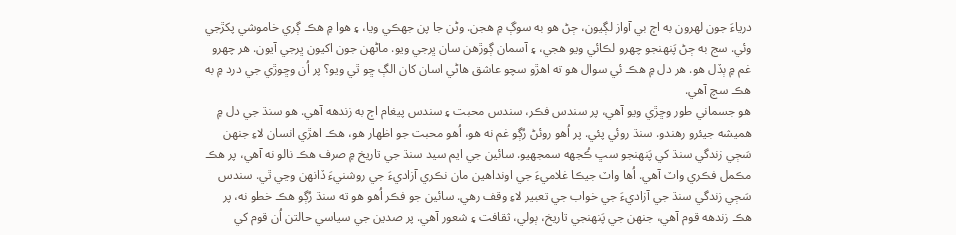درياءَ جون لهرون به اڄ بي آواز لڳيون، ڄڻ هو به سوڳ ۾ هجن. وڻن جا پن جهڪي ويا، ۽ هوا ۾ هڪ ڳري خاموشي پکڙجي وئي. سج به ڄڻ پَنهنجو چهرو لڪائي ويو هجي، ۽ آسمان ڳوڙهن سان ڀرجي ويو. ماڻهن جون اکيون ڀرجي آيون. هر چهرو غم ۾ ٻڏل هو. هر دل ۾ هڪ ئي سوال هو ته اهڙو سچو عاشق هاڻي اسان کان الڳ ڇو ٿي ويو؟ پر اُن وڇوڙي جي درد ۾ به هڪ سچ آهي.
هو جسماني طور وڇڙي ويو آهي، پر سندس فڪر، سندس محبت ۽ سندس پيغام اڄ به زندهه آهي. هو سنڌ جي دل ۾ هميشه جيئرو رهندو. سنڌ روئي پئي. پر اُهو روئڻ رُڳو غم نه هو، اُهو محبت جو اظهار هو، هڪ اهڙي انسان لاءِ جنهن سَڄي زندگي سنڌ کي پَنهنجو سڀ ڪُجهه سمجهيو. سائين جي ايم سيد سنڌ جي تاريخ ۾ صرف هڪ نالو نه آهي، پر هڪ مڪمل فڪري واٽ آهي. اُها واٽ جيڪا غلاميءَ جي اونداهين مان نڪري آزاديءَ جي روشنيءَ ڏانهن وڃي ٿي. سندس سَڄي زندگي سنڌ جي آزاديءَ جي خواب جي تعبير لاءِ وقف رهي. سائين جو فڪر اُهو هو ته سنڌ رُڳو هڪ خطو نه، پر هڪ زندهه قوم آهي، جنهن جي پَنهنجي تاريخ، ٻولي، ثقافت ۽ شعور آهي. پر صدين جي سياسي حالتن اُن قوم کي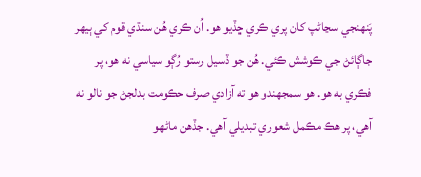پَنهنجي سڃاڻپ کان پري ڪري ڇڏيو هو. اُن ڪري هُن سنڌي قوم کي ٻيهر جاڳائڻ جي ڪوشش ڪئي. هُن جو ڏسيل رستو رُڳو سياسي نه هو، پر فڪري به هو. هو سمجهندو هو ته آزادي صرف حڪومت بدلجڻ جو نالو نه آهي، پر هڪ مڪمل شعوري تبديلي آهي. جڏهن ماڻهو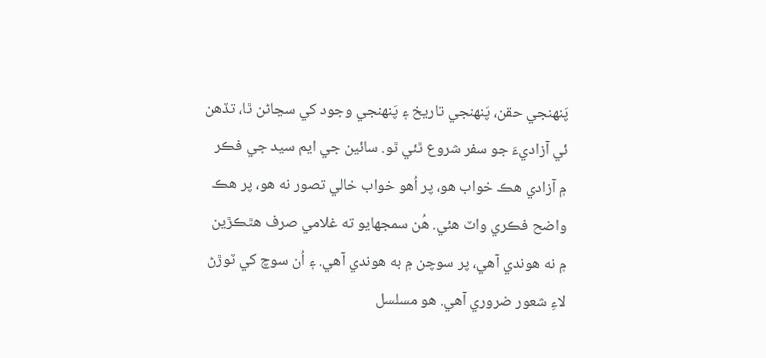پَنهنجي حقن، پَنهنجي تاريخ ۽ پَنهنجي وجود کي سڃاڻن ٿا، تڏهن ئي آزاديءَ جو سفر شروع ٿئي ٿو. سائين جي ايم سيد جي فڪر ۾ آزادي هڪ خواب هو، پر اُهو خواب خالي تصور نه هو، پر هڪ واضح فڪري واٽ هئي. هُن سمجهايو ته غلامي صرف هٿڪڙين ۾ نه هوندي آهي، پر سوچن ۾ به هوندي آهي. ۽ اُن سوچ کي ٽوڙڻ لاءِ شعور ضروري آهي. هو مسلسل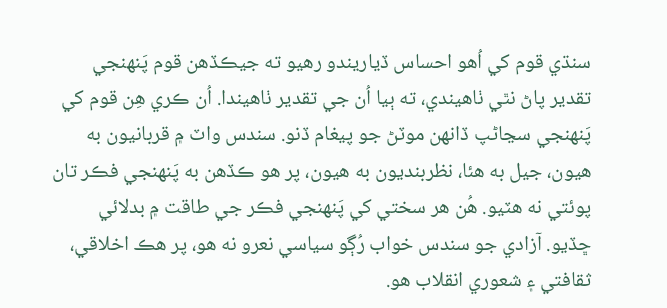سنڌي قوم کي اُهو احساس ڏياريندو رهيو ته جيڪڏهن قوم پَنهنجي تقدير پاڻ نٿي ٺاهيندي، ته ٻيا اُن جي تقدير ٺاهيندا. اُن ڪري هِن قوم کي پَنهنجي سڃاڻپ ڏانهن موٽڻ جو پيغام ڏنو. سندس واٽ ۾ قربانيون به هيون، جيل به هئا، نظربنديون به هيون، پر هو ڪڏهن به پَنهنجي فڪر تان پوئتي نه هٽيو. هُن هر سختي کي پَنهنجي فڪر جي طاقت ۾ بدلائي ڇڏيو. آزادي جو سندس خواب رُڳو سياسي نعرو نه هو، پر هڪ اخلاقي، ثقافتي ۽ شعوري انقلاب هو.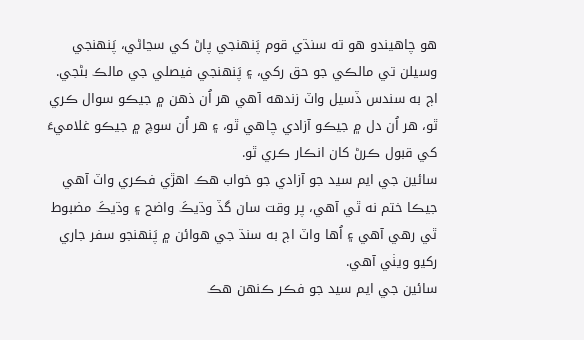هو چاهيندو هو ته سنڌي قوم پَنهنجي پاڻ کي سڃاڻي، پَنهنجي وسيلن تي مالڪي جو حق رکي، ۽ پَنهنجي فيصلي جي مالڪ بڻجي. اڄ به سندس ڏسيل واٽ زندهه آهي هر اُن ذهن ۾ جيڪو سوال ڪري ٿو، هر اُن دل ۾ جيڪو آزادي چاهي ٿو، ۽ هر اُن سوچ ۾ جيڪو غلاميءَ کي قبول ڪرڻ کان انڪار ڪري ٿو.
سائين جي ايم سيد جو آزادي جو خواب هڪ اهڙي فڪري واٽ آهي جيڪا ختم نه ٿي آهي، پر وقت سان گڏ وڌيڪَ واضح ۽ وڌيڪَ مضبوط ٿي رهي آهي ۽ اُها واٽ اڄ به سنڌ جي هوائن ۾ پَنهنجو سفر جاري رکيو ويٺي آهي.
سائين جي ايم سيد جو فڪر ڪنهن هڪ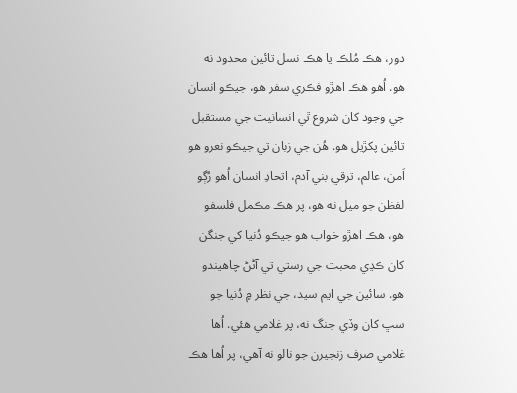دور، هڪ مُلڪ يا هڪ نسل تائين محدود نه هو. اُهو هڪ اهڙو فڪري سفر هو، جيڪو انسان جي وجود کان شروع ٿي انسانيت جي مستقبل تائين پکڙيل هو. هُن جي زبان تي جيڪو نعرو هو اَمن، عالم، ترقي بني آدم، اتحادِ انسان اُهو رُڳو لفظن جو ميل نه هو، پر هڪ مڪمل فلسفو هو، هڪ اهڙو خواب هو جيڪو دُنيا کي جنگن کان ڪڍي محبت جي رستي تي آڻڻ چاهيندو هو. سائين جي ايم سيد، جي نظر ۾ دُنيا جو سڀ کان وڏي جنگ نه، پر غلامي هئي. اُها غلامي صرف زنجيرن جو نالو نه آهي، پر اُها هڪ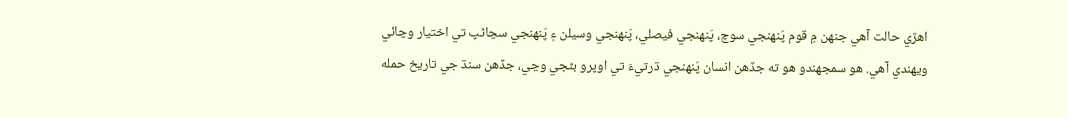اهڙي حالت آهي جنهن ۾ قوم پَنهنجي سوچ، پَنهنجي فيصلي، پَنهنجي وسيلن ۽ پَنهنجي سڃاڻپ تي اختيار وڃائي ويهندي آهي. هو سمجهندو هو ته جڏهن انسان پَنهنجي ڌرتيءَ تي اوپرو بڻجي وڃي، جڏهن سنڌ جي تاريخ حمله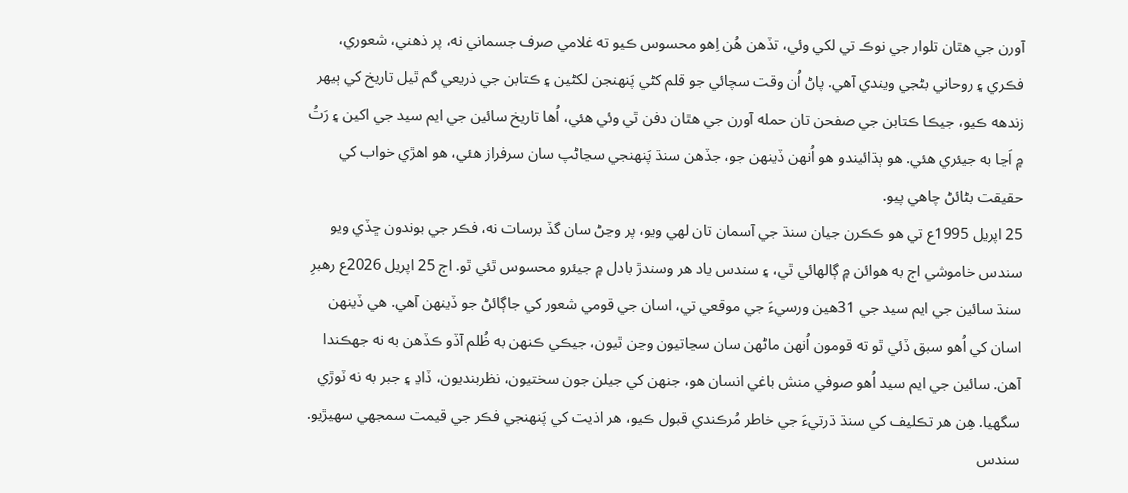آورن جي ھٿان تلوار جي نوڪ تي لکي وئي، تڏهن ھُن اِھو محسوس ڪيو ته غلامي صرف جسماني نه، پر ذهني، شعوري، فڪري ۽ روحاني بڻجي ويندي آهي. پاڻ اُن وقت سچائي جو قلم کڻي پَنهنجن لکڻين ۽ ڪتابن جي ذريعي گم ٿيل تاريخ کي ٻيهر زندھه ڪيو، جيڪا ڪتابن جي صفحن تان حمله آورن جي ھٿان دفن ٿي وئي هئي، اُها تاريخ سائين جي ايم سيد جي اکين ۽ رَتُ ۾ اَڃا به جيئري هئي. هو ٻڌائيندو هو اُنهن ڏينهن جو، جڏهن سنڌ پَنهنجي سڃاڻپ سان سرفراز هئي، ھو اهڙي خواب کي حقيقت بڻائڻ چاهي پيو.
25 اپريل 1995ع تي هو ڪڪرن جيان سنڌ جي آسمان تان لهي ويو، پر وڃڻ سان گڏ برسات نه، فڪر جي بوندون ڇڏي ويو سندس خاموشي اڄ به هوائن ۾ ڳالهائي ٿي، ۽ سندس ياد هر وسندڙ بادل ۾ جيئرو محسوس ٿئي ٿو. اڄ 25 اپريل 2026ع رھبرِ سنڌ سائين جي ايم سيد جي 31ھين ورسيءَ جي موقعي تي، اسان جي قومي شعور کي جاڳائڻ جو ڏينهن آهي. هي ڏينهن اسان کي اُهو سبق ڏئي ٿو ته قومون اُنهن ماڻهن سان سڃاتيون وڃن ٿيون، جيڪي ڪنهن به ظُلم آڏو ڪڏهن به نه جهڪندا آهن. سائين جي ايم سيد اُهو صوفي منش باغي انسان هو، جنهن کي جيلن جون سختيون، نظربنديون، ڏاڍ ۽ جبر به نه ٽوڙي سگهيا. هِن هر تڪليف کي سنڌ ڌرتيءَ جي خاطر مُرڪندي قبول ڪيو، هر اذيت کي پَنهنجي فڪر جي قيمت سمجهي سهيڙيو. سندس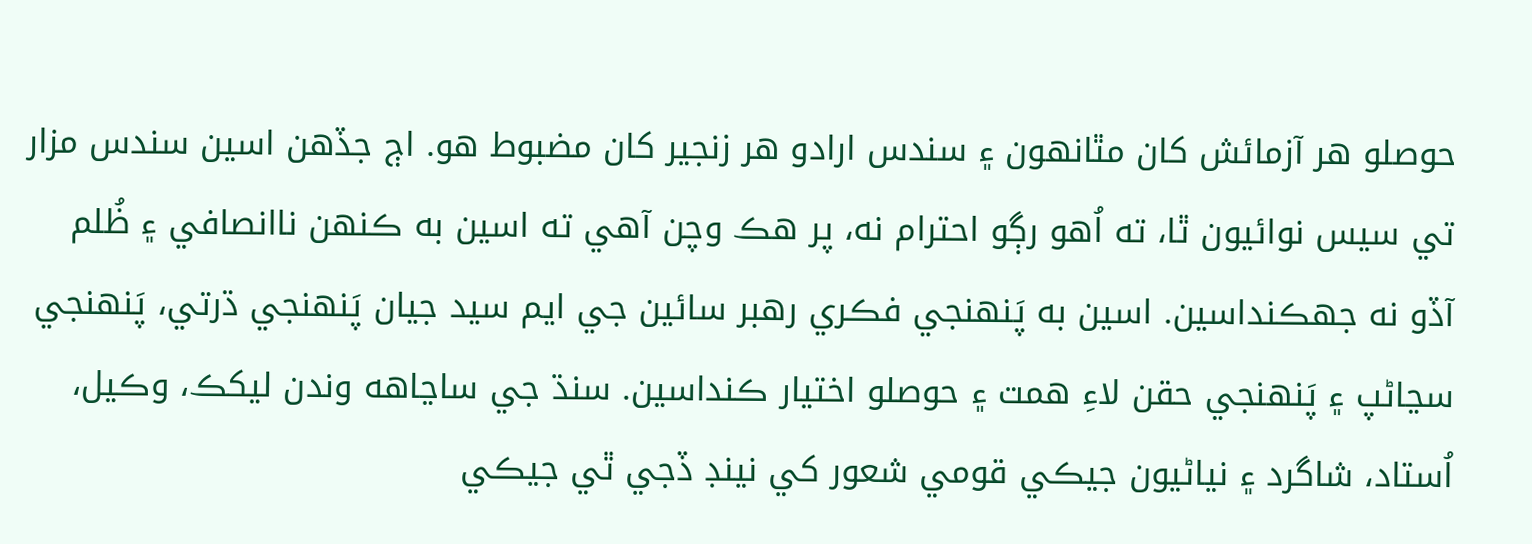حوصلو هر آزمائش کان مٿانهون ۽ سندس ارادو هر زنجير کان مضبوط هو. اڄ جڏهن اسين سندس مزار تي سيس نوائيون ٿا، ته اُهو رڳو احترام نه، پر هڪ وچن آهي ته اسين به ڪنهن ناانصافي ۽ ظُلم آڏو نه جهڪنداسين. اسين به پَنهنجي فڪري رهبر سائين جي ايم سيد جيان پَنهنجي ڌرتي، پَنهنجي سڃاڻپ ۽ پَنهنجي حقن لاءِ همت ۽ حوصلو اختيار ڪنداسين. سنڌ جي ساڃاهه وندن ليکڪ، وڪيل، اُستاد، شاگرد ۽ نياڻيون جيڪي قومي شعور کي نينڊ ڏجي ٿي جيڪي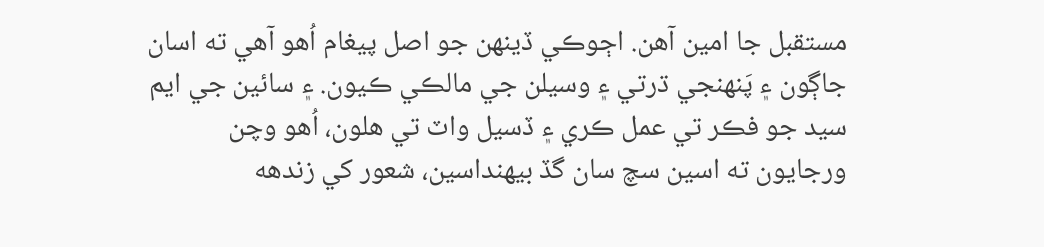مستقبل جا امين آهن. اڄوڪي ڏينهن جو اصل پيغام اُهو آهي ته اسان جاڳون ۽ پَنهنجي ڌرتي ۽ وسيلن جي مالڪي ڪيون. ۽ سائين جي ايم سيد جو فڪر تي عمل ڪري ۽ ڏسيل واٽ تي ھلون، اُهو وچن ورجايون ته اسين سچ سان گڏ بيهنداسين، شعور کي زندھه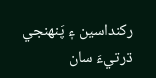رکنداسين ۽ پَنهنجي ڌرتيءَ سان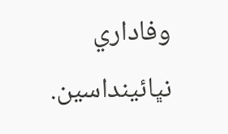وفاداري نڀائينداسين.